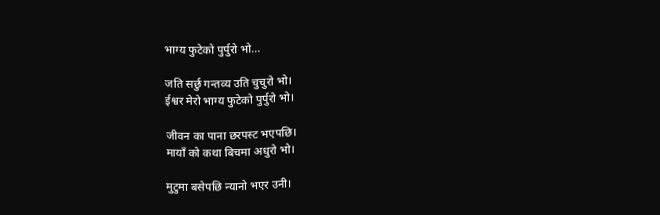भाग्य फुटेको पुर्पुरो भो...

जति सर्छु गन्तव्य उति चुचुरो भो।
ईश्वर मेरो भाग्य फुटेको पुर्पुरो भो।

जीवन का पाना छरपस्ट भएपछि।
मायाँ को कथा बिचमा अधुरो भो।

मुटुमा बसेपछि न्यानो भएर उनी।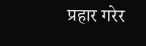प्रहार गरेर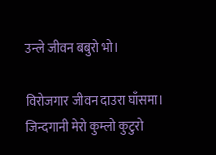उन्ले जीवन बबुरो भो।

विरोजगार जीवन दाउरा घाँसमा।
जिन्दगानी मेरो कुम्लो कुटुरो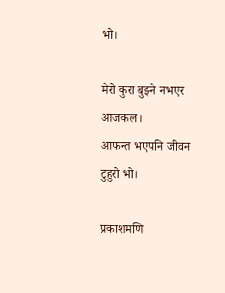भो।

मेरो कुरा बुझ्ने नभएर आजकल।
आफन्त भएपनि जीवन टुहुरो भो।

प्रकाशमणि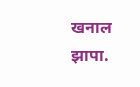खनाल
झापा.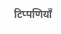टिप्पणियाँ